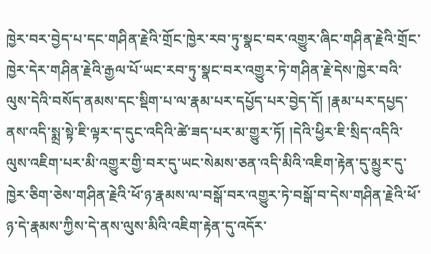ཁྱེར་བར་བྱེད་པ་དང་གཤིན་རྗེའི་གྲོང་ཁྱེར་རབ་ཏུ་སྣང་བར་འགྱུར་ཞིང་གཤིན་རྗེའི་གྲོང་ཁྱེར་དེར་གཤིན་རྗེའི་རྒྱལ་པོ་ཡང་རབ་ཏུ་སྣང་བར་འགྱུར་ཏེ་གཤིན་རྗེ་དེས་ཁྱེར་བའི་ལུས་དེའི་བསོད་ནམས་དང་སྡིག་པ་ལ་རྣམ་པར་དཔྱོད་པར་བྱེད་དོ། །རྣམ་པར་དཔྱད་ནས་འདི་སྨྲ་སྟེ་ཇི་ལྟར་ད་དུང་འདིའི་ཚེ་ཟད་པར་མ་གྱུར་ཏོ། །དེའི་ཕྱིར་ཇི་སྲིད་འདིའི་ལུས་འཇིག་པར་མི་འགྱུར་གྱི་བར་དུ་ཡང་སེམས་ཅན་འདི་མིའི་འཇིག་རྟེན་དུ་མྱུར་དུ་ཁྱེར་ཅིག་ཅེས་གཤིན་རྗེའི་ཕོ་ཉ་རྣམས་ལ་བསྒོ་བར་འགྱུར་ཏེ་བསྒོ་བ་དེས་གཤིན་རྗེའི་ཕོ་ཉ་དེ་རྣམས་ཀྱིས་དེ་ནས་ལུས་མིའི་འཇིག་རྟེན་དུ་འདོར་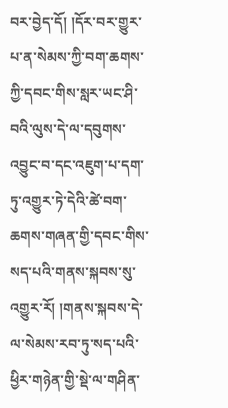བར་བྱེད་དོ། །དོར་བར་གྱུར་པ་ན་སེམས་ཀྱི་བག་ཆགས་ཀྱི་དབང་གིས་སླར་ཡང་ཤི་བའི་ལུས་དེ་ལ་དབུགས་འབྱུང་བ་དང་འཇུག་པ་དག་ཏུ་འགྱུར་ཏེ་དེའི་ཚེ་བག་ཆགས་གཞན་གྱི་དབང་གིས་སད་པའི་གནས་སྐབས་སུ་འགྱུར་རོ། །གནས་སྐབས་དེ་ལ་སེམས་རབ་ཏུ་སད་པའི་ཕྱིར་གཉེན་གྱི་སྡེ་ལ་གཤིན་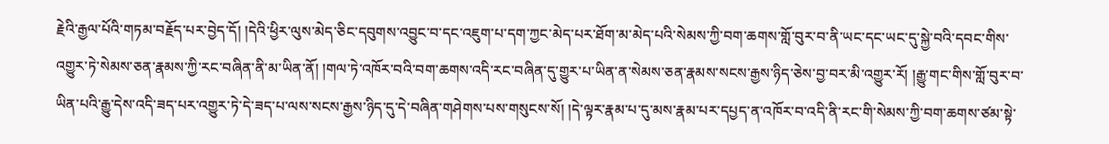རྗེའི་རྒྱལ་པོའི་གཏམ་བརྗོད་པར་བྱེད་དོ། །དེའི་ཕྱིར་ལུས་མེད་ཅིང་དབུགས་འབྱུང་བ་དང་འཇུག་པ་དག་ཀྱང་མེད་པར་ཐོག་མ་མེད་པའི་སེམས་ཀྱི་བག་ཆགས་གློ་བུར་བ་ནི་ཡང་དང་ཡང་དུ་སྐྱེ་བའི་དབང་གིས་འགྱུར་ཏེ་སེམས་ཅན་རྣམས་ཀྱི་རང་བཞིན་ནི་མ་ཡིན་ནོ། །གལ་ཏེ་འཁོར་བའི་བག་ཆགས་འདི་རང་བཞིན་དུ་གྱུར་པ་ཡིན་ན་སེམས་ཅན་རྣམས་སངས་རྒྱས་ཉིད་ཅེས་བྱ་བར་མི་འགྱུར་རོ། །རྒྱུ་གང་གིས་གློ་བུར་བ་ཡིན་པའི་རྒྱུ་དེས་འདི་ཟད་པར་འགྱུར་ཏེ་དེ་ཟད་པ་ལས་སངས་རྒྱས་ཉིད་དུ་དེ་བཞིན་གཤེགས་པས་གསུངས་སོ། །དེ་ལྟར་རྣམ་པ་དུ་མས་རྣམ་པར་དཔྱད་ན་འཁོར་བ་འདི་ནི་རང་གི་སེམས་ཀྱི་བག་ཆགས་ཙམ་སྟེ་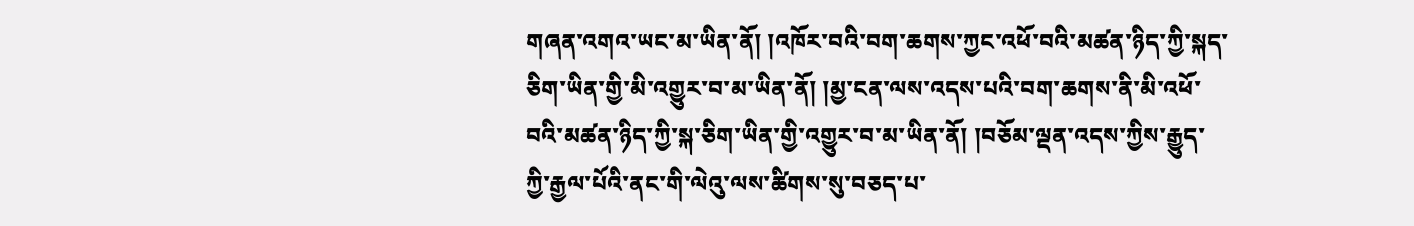གཞན་འགའ་ཡང་མ་ཡིན་ནོ། །འཁོར་བའི་བག་ཆགས་ཀྱང་འཕོ་བའི་མཚན་ཉིད་ཀྱི་སྐད་ཅིག་ཡིན་གྱི་མི་འགྱུར་བ་མ་ཡིན་ནོ། །མྱ་ངན་ལས་འདས་པའི་བག་ཆགས་ནི་མི་འཕོ་བའི་མཚན་ཉིད་ཀྱི་སྐ་ཅིག་ཡིན་གྱི་འགྱུར་བ་མ་ཡིན་ནོ། །བཅོམ་ལྡན་འདས་ཀྱིས་རྒྱུད་ཀྱི་རྒྱལ་པོའི་ནང་གི་ལེའུ་ལས་ཚིགས་སུ་བཅད་པ་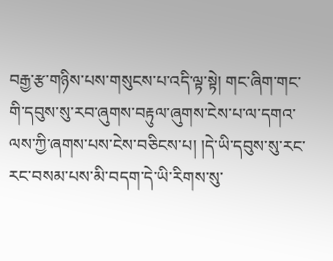བརྒྱ་རྩ་གཉིས་པས་གསུངས་པ་འདི་ལྟ་སྟེ། གང་ཞིག་གང་གི་དབུས་སུ་རབ་ཞུགས་བརྟུལ་ཞུགས་ངེས་པ་ལ་དགའ་ལས་ཀྱི་ཞགས་པས་ངེས་བཅིངས་པ། །དེ་ཡི་དབུས་སུ་རང་རང་བསམ་པས་མི་བདག་དེ་ཡི་རིགས་སུ་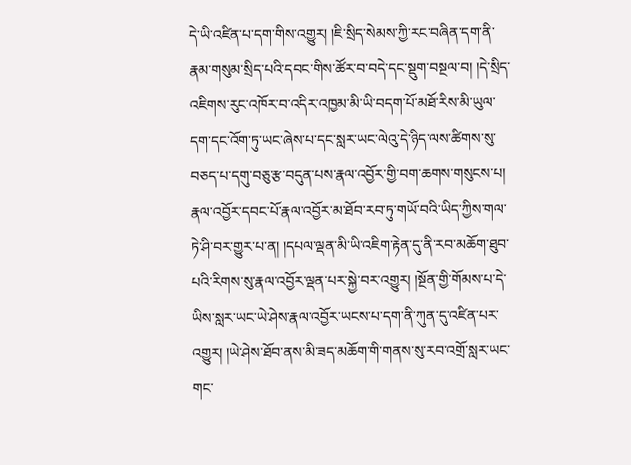དེ་ཡི་འཛིན་པ་དག་གིས་འགྱུར། །ཇི་སྲིད་སེམས་ཀྱི་རང་བཞིན་དག་ནི་རྣམ་གསུམ་སྲིད་པའི་དབང་གིས་ཚོར་བ་བདེ་དང་སྡུག་བསྔལ་བ། །དེ་སྲིད་འཇིགས་རུང་འཁོར་བ་འདིར་འཁྱམ་མི་ཡི་བདག་པོ་མཐོ་རིས་མི་ཡུལ་དག་དང་འོག་ཏུ་ཡང་ཞེས་པ་དང་སླར་ཡང་ལེའུ་དེ་ཉིད་ལས་ཚིགས་སུ་བཅད་པ་དགུ་བཅུ་རྩ་བདུན་པས་རྣལ་འབྱོར་གྱི་བག་ཆགས་གསུངས་པ། རྣལ་འབྱོར་དབང་པོ་རྣལ་འབྱོར་མ་ཐོབ་རབ་ཏུ་གཡོ་བའི་ཡིད་ཀྱིས་གལ་ཏེ་ཤི་བར་གྱུར་པ་ན། །དཔལ་ལྡན་མི་ཡི་འཇིག་རྟེན་དུ་ནི་རབ་མཆོག་ཐུབ་པའི་རིགས་སུ་རྣལ་འབྱོར་ལྡན་པར་སྐྱེ་བར་འགྱུར། །སྔོན་གྱི་གོམས་པ་དེ་ཡིས་སླར་ཡང་ཡེ་ཤེས་རྣལ་འབྱོར་ཡངས་པ་དག་ནི་ཀུན་དུ་འཛིན་པར་འགྱུར། །ཡེ་ཤེས་ཐོབ་ནས་མི་ཟད་མཆོག་གི་གནས་སུ་རབ་འགྲོ་སླར་ཡང་གང་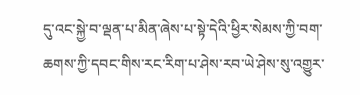དུ་འང་སྐྱེ་བ་ལྡན་པ་མིན་ཞེས་པ་སྟེ་དེའི་ཕྱིར་སེམས་ཀྱི་བག་ཆགས་ཀྱི་དབང་གིས་རང་རིག་པ་ཤེས་རབ་ཡེ་ཤེས་སུ་འགྱུར་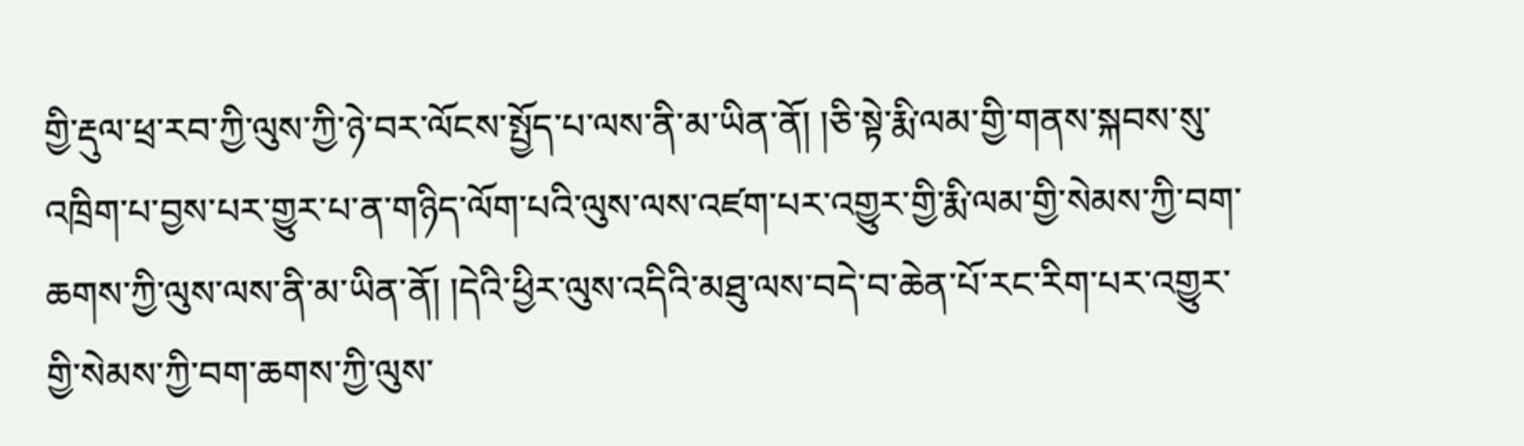གྱི་རྡུལ་ཕྲ་རབ་ཀྱི་ལུས་ཀྱི་ཉེ་བར་ལོངས་སྤྱོད་པ་ལས་ནི་མ་ཡིན་ནོ། །ཅི་སྟེ་རྨི་ལམ་གྱི་གནས་སྐབས་སུ་འཁྲིག་པ་བྱས་པར་གྱུར་པ་ན་གཉིད་ལོག་པའི་ལུས་ལས་འཛག་པར་འགྱུར་གྱི་རྨི་ལམ་གྱི་སེམས་ཀྱི་བག་ཆགས་ཀྱི་ལུས་ལས་ནི་མ་ཡིན་ནོ། །དེའི་ཕྱིར་ལུས་འདིའི་མཐུ་ལས་བདེ་བ་ཆེན་པོ་རང་རིག་པར་འགྱུར་གྱི་སེམས་ཀྱི་བག་ཆགས་ཀྱི་ལུས་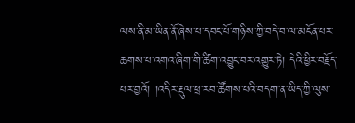ལས་ནི་མ་ཡིན་ནོ་ཞེས་པ་དབང་པོ་གཉིས་ཀྱི་བདེ་བ་ལ་མངོན་པར་ཆགས་པ་འགའ་ཞིག་གི་ཚིག་འབྱུང་བར་འགྱུར་ཏེ། དེའི་ཕྱིར་བརྗོད་པར་བྱའོ། །འདིར་རྡུལ་ཕྲ་རབ་ཚོགས་པའི་བདག་ན་ཡིད་ཀྱི་ལུས་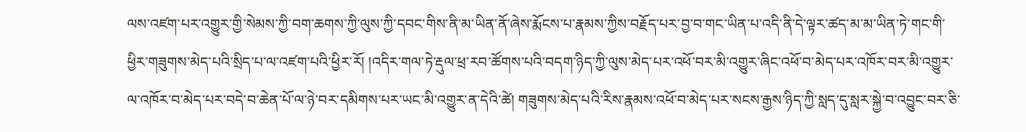ལས་འཛག་པར་འགྱུར་གྱི་སེམས་ཀྱི་བག་ཆགས་ཀྱི་ལུས་ཀྱི་དབང་གིས་ནི་མ་ཡིན་ནོ་ཞེས་རྨོངས་པ་རྣམས་ཀྱིས་བརྗོད་པར་བྱ་བ་གང་ཡིན་པ་འདི་ནི་དེ་ལྟར་ཚད་མ་མ་ཡིན་ཏེ་གང་གི་ཕྱིར་གཟུགས་མེད་པའི་སྲིད་པ་ལ་འཛག་པའི་ཕྱིར་རོ། །འདིར་གལ་ཏེ་རྡུལ་ཕྲ་རབ་ཚོགས་པའི་བདག་ཉིད་ཀྱི་ལུས་མེད་པར་འཕོ་བར་མི་འགྱུར་ཞིང་འཕོ་བ་མེད་པར་འཁོར་བར་མི་འགྱུར་ལ་འཁོར་བ་མེད་པར་བདེ་བ་ཆེན་པོ་ལ་ཉེ་བར་དམིགས་པར་ཡང་མི་འགྱུར་ན་དེའི་ཚེ། གཟུགས་མེད་པའི་རིས་རྣམས་འཕོ་བ་མེད་པར་སངས་རྒྱས་ཉིད་ཀྱི་སླད་དུ་སླར་སྐྱེ་བ་འབྱུང་བར་ཅི་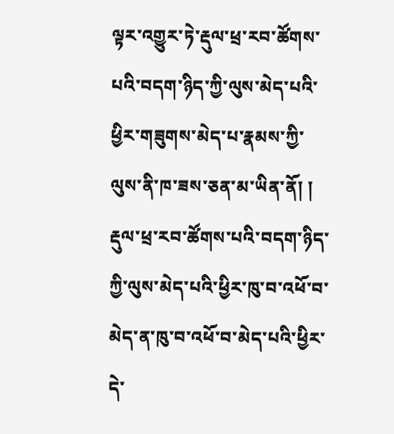ལྟར་འགྱུར་ཏེ་རྡུལ་ཕྲ་རབ་ཚོགས་པའི་བདག་ཉིད་ཀྱི་ལུས་མེད་པའི་ཕྱིར་གཟུགས་མེད་པ་རྣམས་ཀྱི་ལུས་ནི་ཁ་ཟས་ཅན་མ་ཡིན་ནོ། ། རྡུལ་ཕྲ་རབ་ཚོགས་པའི་བདག་ཉིད་ཀྱི་ལུས་མེད་པའི་ཕྱིར་ཁུ་བ་འཕོ་བ་མེད་ན་ཁུ་བ་འཕོ་བ་མེད་པའི་ཕྱིར་དེ་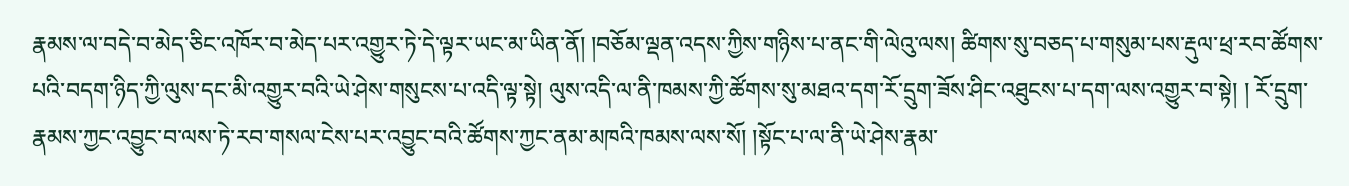རྣམས་ལ་བདེ་བ་མེད་ཅིང་འཁོར་བ་མེད་པར་འགྱུར་ཏེ་དེ་ལྟར་ཡང་མ་ཡིན་ནོ། །བཅོམ་ལྡན་འདས་ཀྱིས་གཉིས་པ་ནང་གི་ལེའུ་ལས། ཚིགས་སུ་བཅད་པ་གསུམ་པས་རྡུལ་ཕྲ་རབ་ཚོགས་པའི་བདག་ཉིད་ཀྱི་ལུས་དང་མི་འགྱུར་བའི་ཡེ་ཤེས་གསུངས་པ་འདི་ལྟ་སྟེ། ལུས་འདི་ལ་ནི་ཁམས་ཀྱི་ཚོགས་སུ་མཐའ་དག་རོ་དྲུག་ཟོས་ཤིང་འཐུངས་པ་དག་ལས་འགྱུར་བ་སྟེ། ། རོ་དྲུག་རྣམས་ཀྱང་འབྱུང་བ་ལས་ཏེ་རབ་གསལ་ངེས་པར་འབྱུང་བའི་ཚོགས་ཀྱང་ནམ་མཁའི་ཁམས་ལས་སོ། །སྟོང་པ་ལ་ནི་ཡེ་ཤེས་རྣམ་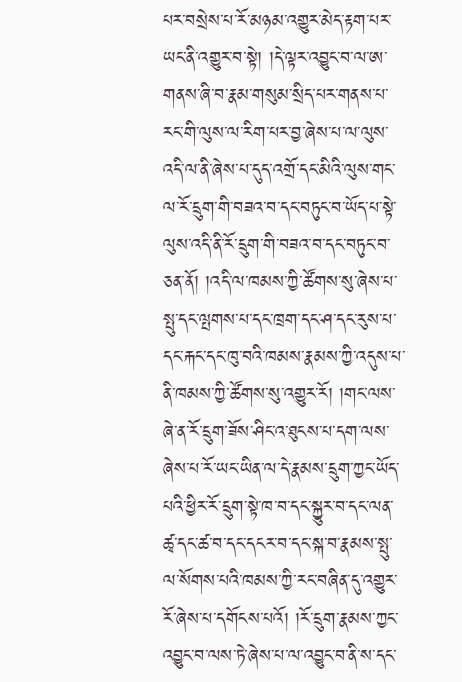པར་བསྲེས་པ་རོ་མཉམ་འགྱུར་མེད་རྟག་པར་ཡང་ནི་འགྱུར་བ་སྟེ། །དེ་ལྟར་འབྱུང་བ་ལ་ཨ་གནས་ཞི་བ་རྣམ་གསུམ་སྲིད་པར་གནས་པ་རང་གི་ལུས་ལ་རིག་པར་བྱ་ཞེས་པ་ལ་ལུས་འདི་ལ་ནི་ཞེས་པ་དུད་འགྲོ་དང་མིའི་ལུས་གང་ལ་རོ་དྲུག་གི་བཟའ་བ་དང་བཏུང་བ་ཡོད་པ་སྟེ་ལུས་འདི་ནི་རོ་དྲུག་གི་བཟའ་བ་དང་བཏུང་བ་ཅན་ནོ། །འདི་ལ་ཁམས་ཀྱི་ཚོགས་སུ་ཞེས་པ་སྤུ་དང་ལྤགས་པ་དང་ཁྲག་དང་ཤ་དང་རུས་པ་དང་རྐང་དང་ཁུ་བའི་ཁམས་རྣམས་ཀྱི་འདུས་པ་ནི་ཁམས་ཀྱི་ཚོགས་སུ་འགྱུར་རོ། །གང་ལས་ཞེ་ན་རོ་དྲུག་ཟོས་ཤིང་འ་ཐུངས་པ་དག་ལས་ཞེས་པ་རོ་ཡང་ཡིན་ལ་དེ་རྣམས་དྲུག་ཀྱང་ཡོད་པའི་ཕྱིར་རོ་དྲུག་སྟེ་ཁ་བ་དང་སྐྱུར་བ་དང་ལན་ཚྭ་དང་ཚ་བ་དང་དངར་བ་དང་སྐ་བ་རྣམས་སྤུ་ལ་སོགས་པའི་ཁམས་ཀྱི་རང་བཞིན་དུ་འགྱུར་རོ་ཞེས་པ་དགོངས་པའོ། །རོ་དྲུག་རྣམས་ཀྱང་འབྱུང་བ་ལས་ཏེ་ཞེས་པ་ལ་འབྱུང་བ་ནི་ས་དང་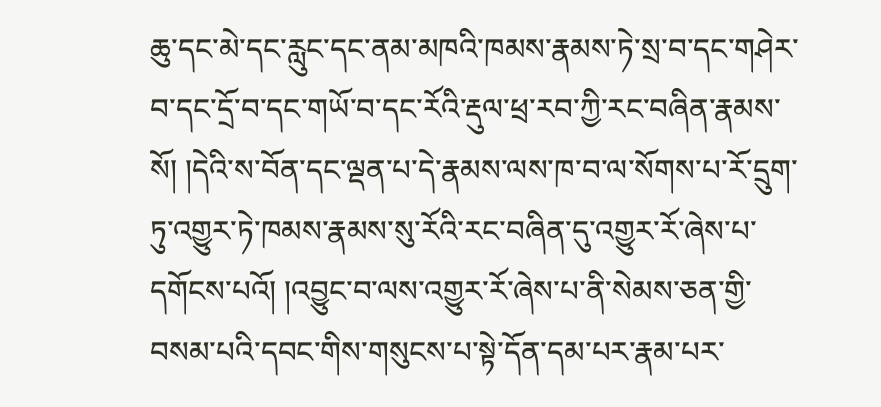ཆུ་དང་མེ་དང་རླུང་དང་ནམ་མཁའི་ཁམས་རྣམས་ཏེ་སྲ་བ་དང་གཤེར་བ་དང་དྲོ་བ་དང་གཡོ་བ་དང་རོའི་རྡུལ་ཕྲ་རབ་ཀྱི་རང་བཞིན་རྣམས་སོ། །དེའི་ས་བོན་དང་ལྡན་པ་དེ་རྣམས་ལས་ཁ་བ་ལ་སོགས་པ་རོ་དྲུག་ཏུ་འགྱུར་ཏེ་ཁམས་རྣམས་སུ་རོའི་རང་བཞིན་དུ་འགྱུར་རོ་ཞེས་པ་དགོངས་པའོ། །འབྱུང་བ་ལས་འགྱུར་རོ་ཞེས་པ་ནི་སེམས་ཅན་གྱི་བསམ་པའི་དབང་གིས་གསུངས་པ་སྟེ་དོན་དམ་པར་རྣམ་པར་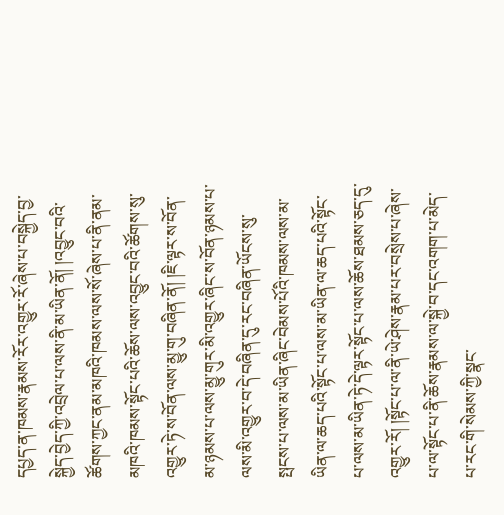དཔྱད་ན་ཁམས་རྣམས་རོར་འགྱུར་རོ་ཞེས་པ་བསྐྱེད་བྱ་སྐྱེད་བྱེད་ཀྱི་འབྲེལ་པ་ལས་ནི་མ་ཡིན་ནོ། །འབྱུང་བའི་ཚོགས་ཀྱང་ནམ་མཁའི་ཁམས་ལས་སོ་ཞེས་པ་ནི་ནམ་མཁའི་ཁམས་སྟོང་པའི་ཆོས་ལས་འབྱུང་བའི་ཚོགས་སུ་འགྱུར་ཏེ་ས་བོན་ལས་མྱུ་གུ་བཞིན་ནོ། །ཇི་ལྟར་ས་བོན་མ་ཉམས་པ་ལས་མྱུ་གུར་མི་འགྱུར་ཞིང་ས་བོན་ཉམས་པ་ལས་མི་འགྱུར་བ་དེ་བཞིན་དུ་རང་བཞིན་ཡོངས་སུ་སྤངས་པ་ལས་མ་ཡིན་ཞིང་བེམས་པོའི་ཁམས་ལས་མ་ཡིན་ལ་ཆད་པའི་སྟོང་པ་ལས་མ་ཡིན་ལ་ཆད་པའི་སྟོང་པ་ལས་མ་ཡིན་ཏེ་དེ་ལྟར་སྟོང་པ་ལས་ཆོས་ཐམས་ཅད་དུ་འགྱུར་རོ། །སྟོང་པ་ལ་ནི་ཡེ་ཤེས་རྣམ་པར་བསྲེས་པ་ཞེས་པ་ལ་སྟོང་པ་ནི་ཆོས་རྣམས་ལ་སྐྱེ་བ་དང་འགག་པ་མེད་པ་རང་གི་སེམས་ཀྱི་སྣང་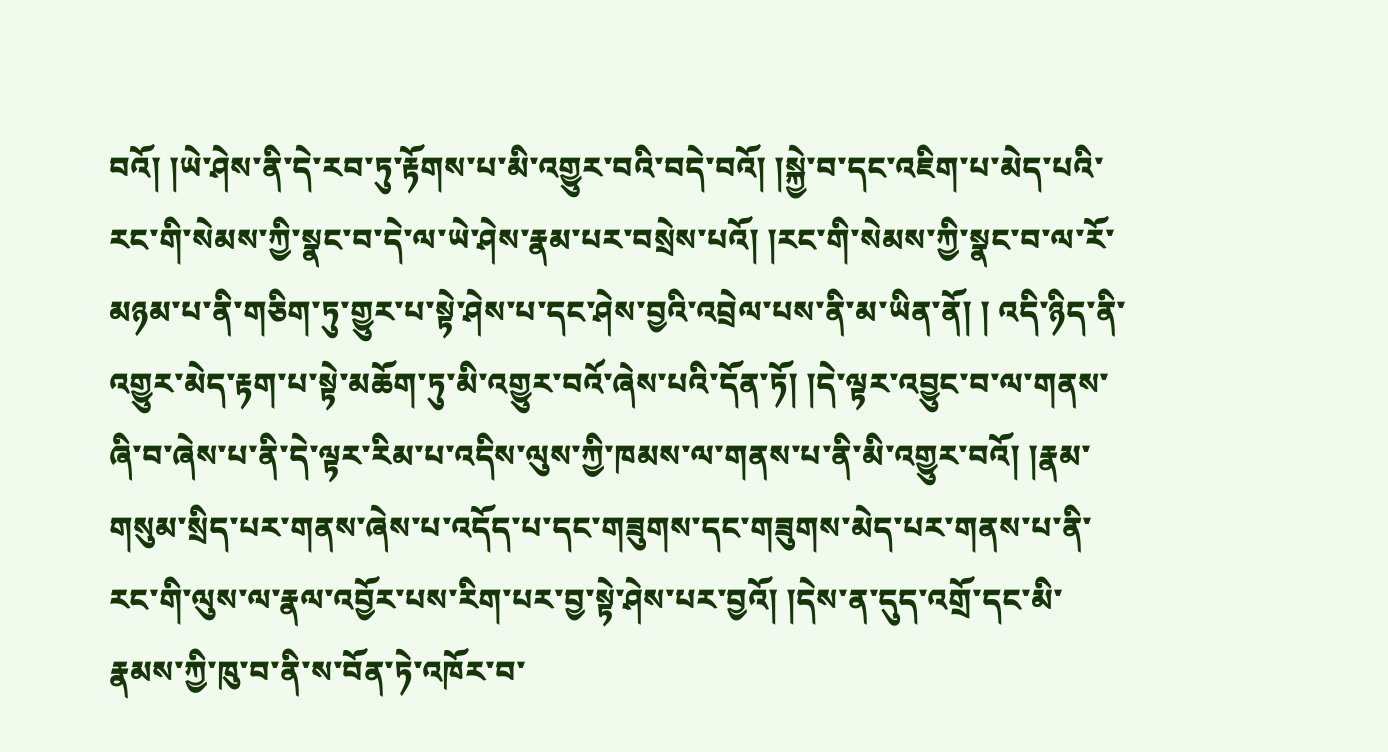བའོ། །ཡེ་ཤེས་ནི་དེ་རབ་ཏུ་རྟོགས་པ་མི་འགྱུར་བའི་བདེ་བའོ། །སྐྱེ་བ་དང་འཇིག་པ་མེད་པའི་རང་གི་སེམས་ཀྱི་སྣང་བ་དེ་ལ་ཡེ་ཤེས་རྣམ་པར་བསྲེས་པའོ། །རང་གི་སེམས་ཀྱི་སྣང་བ་ལ་རོ་མཉམ་པ་ནི་གཅིག་ཏུ་གྱུར་པ་སྟེ་ཤེས་པ་དང་ཤེས་བྱའི་འབྲེལ་པས་ནི་མ་ཡིན་ནོ། ། འདི་ཉིད་ནི་འགྱུར་མེད་རྟག་པ་སྟེ་མཆོག་ཏུ་མི་འགྱུར་བའོ་ཞེས་པའི་དོན་ཏོ། །དེ་ལྟར་འབྱུང་བ་ལ་གནས་ཞི་བ་ཞེས་པ་ནི་དེ་ལྟར་རིམ་པ་འདིས་ལུས་ཀྱི་ཁམས་ལ་གནས་པ་ནི་མི་འགྱུར་བའོ། །རྣམ་གསུམ་སྲིད་པར་གནས་ཞེས་པ་འདོད་པ་དང་གཟུགས་དང་གཟུགས་མེད་པར་གནས་པ་ནི་རང་གི་ལུས་ལ་རྣལ་འབྱོར་པས་རིག་པར་བྱ་སྟེ་ཤེས་པར་བྱའོ། །དེས་ན་དུད་འགྲོ་དང་མི་རྣམས་ཀྱི་ཁུ་བ་ནི་ས་བོན་ཏེ་འཁོར་བ་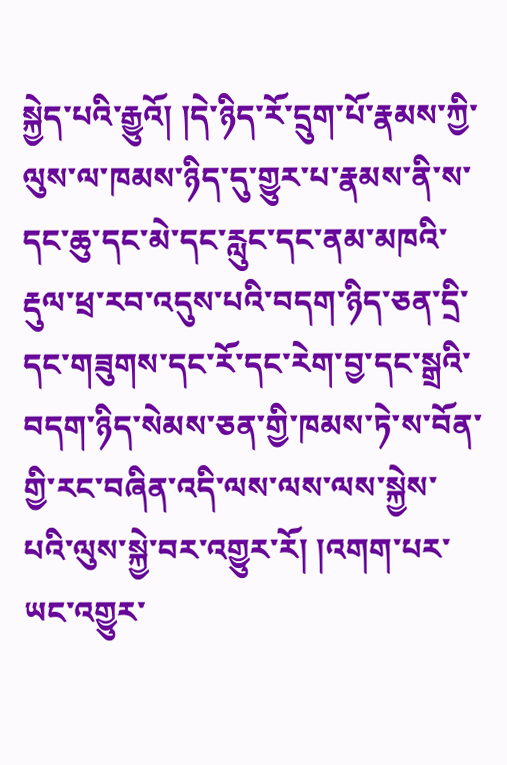སྐྱེད་པའི་རྒྱུའོ། །དེ་ཉིད་རོ་དྲུག་པོ་རྣམས་ཀྱི་ལུས་ལ་ཁམས་ཉིད་དུ་གྱུར་པ་རྣམས་ནི་ས་དང་ཆུ་དང་མེ་དང་རླུང་དང་ནམ་མཁའི་རྡུལ་ཕྲ་རབ་འདུས་པའི་བདག་ཉིད་ཅན་དྲི་དང་གཟུགས་དང་རོ་དང་རེག་བྱ་དང་སྒྲའི་བདག་ཉིད་སེམས་ཅན་གྱི་ཁམས་ཏེ་ས་བོན་གྱི་རང་བཞིན་འདི་ལས་ལས་ལས་སྐྱེས་པའི་ལུས་སྐྱེ་བར་འགྱུར་རོ། །འགག་པར་ཡང་འགྱུར་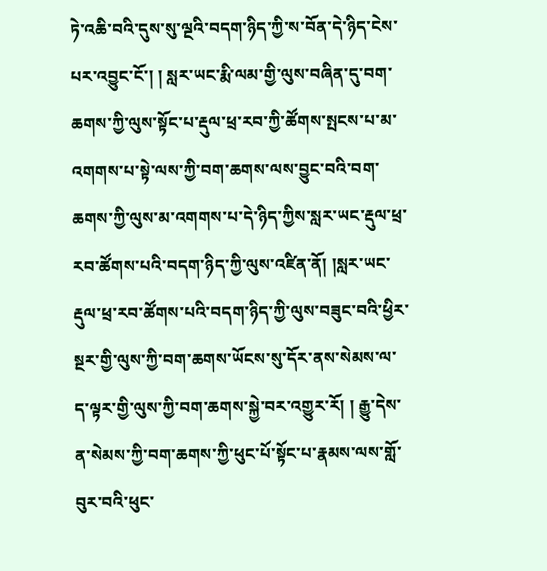ཏེ་འཆི་བའི་དུས་སུ་ལྔའི་བདག་ཉིད་ཀྱི་ས་བོན་དེ་ཉིད་ངེས་པར་འབྱུང་ངོ་། ། སླར་ཡང་རྨི་ལམ་གྱི་ལུས་བཞིན་དུ་བག་ཆགས་ཀྱི་ལུས་སྟོང་པ་རྡུལ་ཕྲ་རབ་ཀྱི་ཚོགས་སྤངས་པ་མ་འགགས་པ་སྟེ་ལས་ཀྱི་བག་ཆགས་ལས་བྱུང་བའི་བག་ཆགས་ཀྱི་ལུས་མ་འགགས་པ་དེ་ཉིད་ཀྱིས་སླར་ཡང་རྡུལ་ཕྲ་རབ་ཚོགས་པའི་བདག་ཉིད་ཀྱི་ལུས་འཛིན་ནོ། །སླར་ཡང་རྡུལ་ཕྲ་རབ་ཚོགས་པའི་བདག་ཉིད་ཀྱི་ལུས་བཟུང་བའི་ཕྱིར་སྔར་གྱི་ལུས་ཀྱི་བག་ཆགས་ཡོངས་སུ་དོར་ནས་སེམས་ལ་ད་ལྟར་གྱི་ལུས་ཀྱི་བག་ཆགས་སྐྱེ་བར་འགྱུར་རོ། ། རྒྱུ་དེས་ན་སེམས་ཀྱི་བག་ཆགས་ཀྱི་ཕུང་པོ་སྟོང་པ་རྣམས་ལས་གློ་བུར་བའི་ཕུང་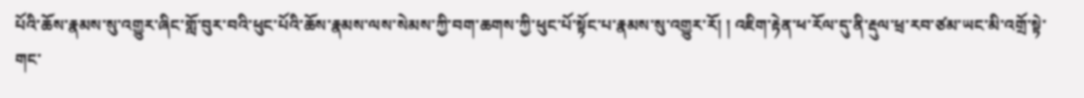པོའི་ཆོས་རྣམས་སུ་འགྱུར་ཞིང་གློ་བུར་བའི་ཕུང་པོའི་ཆོས་རྣམས་ལས་སེམས་ཀྱི་བག་ཆགས་ཀྱི་ཕུང་པོ་སྟོང་པ་རྣམས་སུ་འགྱུར་རོ། ། འཇིག་རྟེན་ཕ་རོལ་དུ་ནི་རྡུལ་ཕྲ་རབ་ཙམ་ཡང་མི་འགྲོ་སྟེ་གང་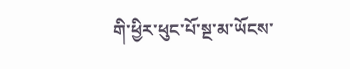གི་ཕྱིར་ཕུང་པོ་སྔ་མ་ཡོངས་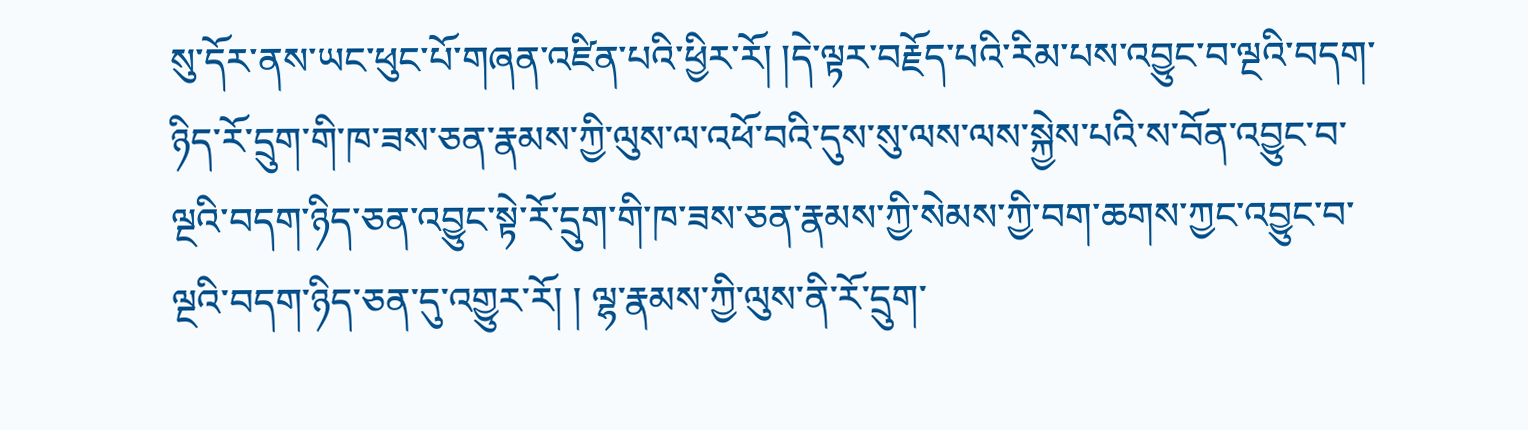སུ་དོར་ནས་ཡང་ཕུང་པོ་གཞན་འཛིན་པའི་ཕྱིར་རོ། །དེ་ལྟར་བརྗོད་པའི་རིམ་པས་འབྱུང་བ་ལྔའི་བདག་ཉིད་རོ་དྲུག་གི་ཁ་ཟས་ཅན་རྣམས་ཀྱི་ལུས་ལ་འཕོ་བའི་དུས་སུ་ལས་ལས་སྐྱེས་པའི་ས་བོན་འབྱུང་བ་ལྔའི་བདག་ཉིད་ཅན་འབྱུང་སྟེ་རོ་དྲུག་གི་ཁ་ཟས་ཅན་རྣམས་ཀྱི་སེམས་ཀྱི་བག་ཆགས་ཀྱང་འབྱུང་བ་ལྔའི་བདག་ཉིད་ཅན་དུ་འགྱུར་རོ། ། ལྷ་རྣམས་ཀྱི་ལུས་ནི་རོ་དྲུག་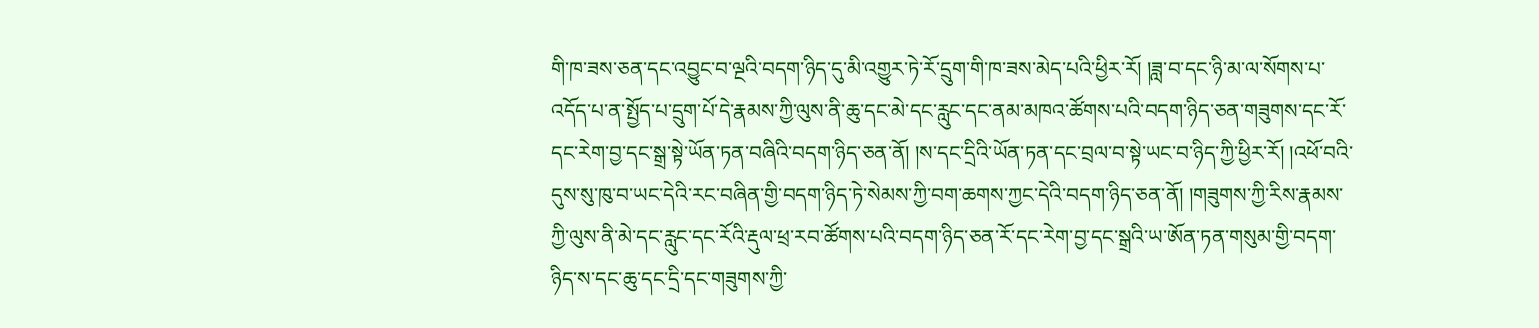གི་ཁ་ཟས་ཅན་དང་འབྱུང་བ་ལྔའི་བདག་ཉིད་དུ་མི་འགྱུར་ཏེ་རོ་དྲུག་གི་ཁ་ཟས་མེད་པའི་ཕྱིར་རོ། །ཟླ་བ་དང་ཉི་མ་ལ་སོགས་པ་འདོད་པ་ན་སྤྱོད་པ་དྲུག་པོ་དེ་རྣམས་ཀྱི་ལུས་ནི་ཆུ་དང་མེ་དང་རླུང་དང་ནམ་མཁའ་ཚོགས་པའི་བདག་ཉིད་ཅན་གཟུགས་དང་རོ་དང་རེག་བྱ་དང་སྒྲ་སྟེ་ཡོན་ཏན་བཞིའི་བདག་ཉིད་ཅན་ནོ། །ས་དང་དྲིའི་ཡོན་ཏན་དང་བྲལ་བ་སྟེ་ཡང་བ་ཉིད་ཀྱི་ཕྱིར་རོ། །འཕོ་བའི་དུས་སུ་ཁུ་བ་ཡང་དེའི་རང་བཞིན་གྱི་བདག་ཉིད་ཏེ་སེམས་ཀྱི་བག་ཆགས་ཀྱང་དེའི་བདག་ཉིད་ཅན་ནོ། །གཟུགས་ཀྱི་རིས་རྣམས་ཀྱི་ལུས་ནི་མེ་དང་རླུང་དང་རོའི་རྡུལ་ཕྲ་རབ་ཚོགས་པའི་བདག་ཉིད་ཅན་རོ་དང་རེག་བྱ་དང་སྒྲའི་ཡ་ཨོན་ཏན་གསུམ་གྱི་བདག་ཉིད་ས་དང་ཆུ་དང་དྲི་དང་གཟུགས་ཀྱི་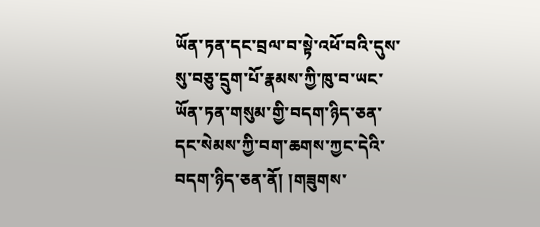ཡོན་ཏན་དང་བྲལ་བ་སྟེ་འཕོ་བའི་དུས་སུ་བཅུ་དྲུག་པོ་རྣམས་ཀྱི་ཁུ་བ་ཡང་ཡོན་ཏན་གསུམ་གྱི་བདག་ཉིད་ཅན་དང་སེམས་ཀྱི་བག་ཆགས་ཀྱང་དེའི་བདག་ཉིད་ཅན་ནོ། །གཟུགས་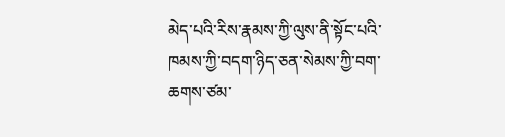མེད་པའི་རིས་རྣམས་ཀྱི་ལུས་ནི་སྟོང་པའི་ཁམས་ཀྱི་བདག་ཉིད་ཅན་སེམས་ཀྱི་བག་ཆགས་ཙམ་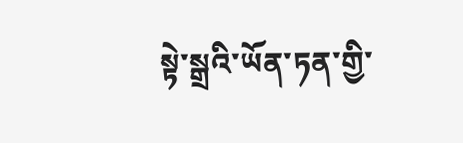སྟེ་སྒྲའི་ཡོན་ཏན་གྱི་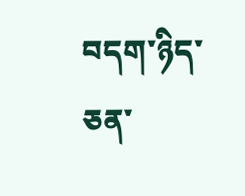བདག་ཉིད་ཅན་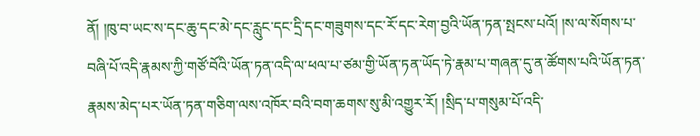ནོ། །ཁུ་བ་ཡང་ས་དང་ཆུ་དང་མེ་དང་རླུང་དང་དྲི་དང་གཟུགས་དང་རོ་དང་རེག་བྱའི་ཡོན་ཏན་སྤངས་པའོ། །ས་ལ་སོགས་པ་བཞི་པོ་འདི་རྣམས་ཀྱི་གཙོ་བོའི་ཡོན་ཏན་འདི་ལ་ཕལ་པ་ཙམ་གྱི་ཡོན་ཏན་ཡོད་ཏེ་རྣམ་པ་གཞན་དུ་ན་ཚོགས་པའི་ཡོན་ཏན་རྣམས་མེད་པར་ཡོན་ཏན་གཅིག་ལས་འཁོར་བའི་བག་ཆགས་སུ་མི་འགྱུར་རོ། །སྲིད་པ་གསུམ་པོ་འདི་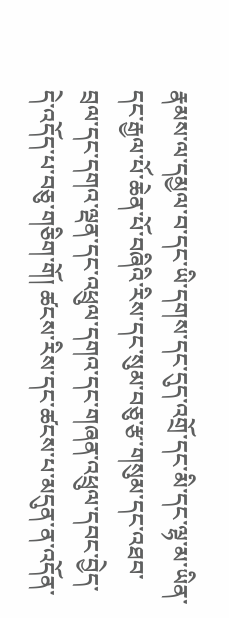རྣམས་ལ་དམྱལ་བ་དང་ཡི་དགས་དང་དུད་འགྲོ་དང་མི་དང་ལྷ་མ་ཡིན་དང་རྒྱལ་པོ་ཆེན་པོ་བཞིའི་རིས་དང་སུམ་བཅུ་རྩ་གསུམ་དང་འཐབ་བྲལ་དང་དགའ་ལྡན་དང་འཕྲུལ་དགའ་དང་གཞན་འཕྲུལ་དབང་བྱེད་དེ་འདོད་པ་བཅུ་གཅིག་གོ། ཚངས་རིས་དང་ཚངས་པ་མདུན་ན་འདོན་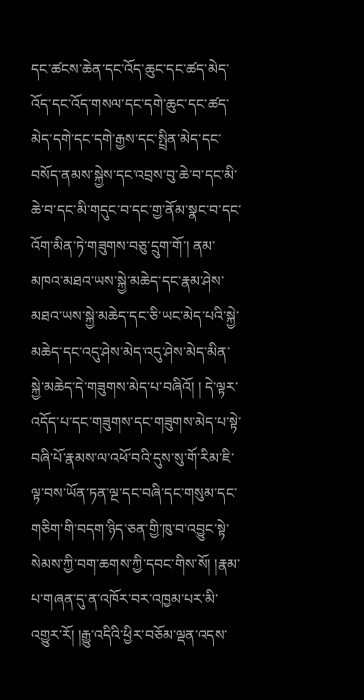དང་ཚངས་ཆེན་དང་འོད་ཆུང་དང་ཚད་མེད་འོད་དང་འོད་གསལ་དང་དགེ་ཆུང་དང་ཚད་མེད་དགེ་དང་དགེ་རྒྱས་དང་སྤྲིན་མེད་དང་བསོད་ནམས་སྐྱེས་དང་འབྲས་བུ་ཆེ་བ་དང་མི་ཆེ་བ་དང་མི་གདུང་བ་དང་གྱ་ནོམ་སྣང་བ་དང་འོག་མིན་ཏེ་གཟུགས་བཅུ་དྲུག་གོ་། ནམ་མཁའ་མཐའ་ཡས་སྐྱེ་མཆེད་དང་རྣམ་ཤེས་མཐའ་ཡས་སྐྱེ་མཆེད་དང་ཅི་ཡང་མེད་པའི་སྐྱེ་མཆེད་དང་འདུ་ཤེས་མེད་འདུ་ཤེས་མེད་མིན་སྐྱེ་མཆེད་དེ་གཟུགས་མེད་པ་བཞིའོ། ། དེ་ལྟར་འདོད་པ་དང་གཟུགས་དང་གཟུགས་མེད་པ་སྟེ་བཞི་པོ་རྣམས་ལ་འཕོ་བའི་དུས་སུ་གོ་རིམ་ཇི་ལྟ་བས་ཡོན་ཏན་ལྔ་དང་བཞི་དང་གསུམ་དང་གཅིག་གི་བདག་ཉིད་ཅན་གྱི་ཁུ་བ་འབྱུང་སྟེ་སེམས་ཀྱི་བག་ཆགས་ཀྱི་དབང་གིས་སོ། །རྣམ་པ་གཞན་དུ་ན་འཁོར་བར་འཁྱམ་པར་མི་འགྱུར་རོ། །རྒྱུ་འདིའི་ཕྱིར་བཅོམ་ལྡན་འདས་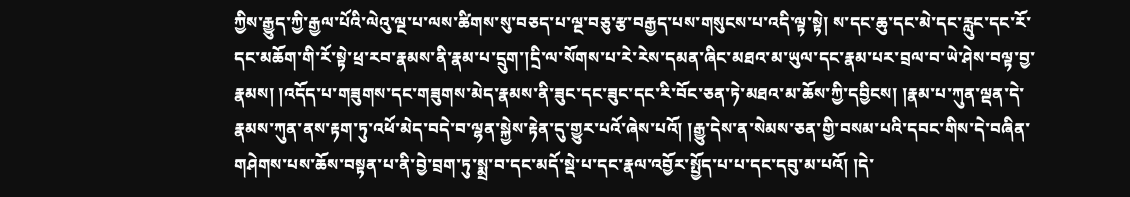ཀྱིས་རྒྱུད་ཀྱི་རྒྱལ་པོའི་ལེའུ་ལྔ་པ་ལས་ཚིགས་སུ་བཅད་པ་ལྔ་བཅུ་རྩ་བརྒྱད་པས་གསུངས་པ་འདི་ལྟ་སྟེ། ས་དང་ཆུ་དང་མེ་དང་རླུང་དང་རོ་དང་མཆོག་གི་རོ་སྟེ་ཕྲ་རབ་རྣམས་ནི་རྣམ་པ་དྲུག་།དྲི་ལ་སོགས་པ་རེ་རེས་དམན་ཞིང་མཐའ་མ་ཡུལ་དང་རྣམ་པར་བྲལ་བ་ཡེ་ཤེས་བལྟ་བྱ་རྣམས། །འདོད་པ་གཟུགས་དང་གཟུགས་མེད་རྣམས་ནི་ཟུང་དང་ཟུང་དང་རི་བོང་ཅན་ཏེ་མཐའ་མ་ཆོས་ཀྱི་དབྱིངས། །རྣམ་པ་ཀུན་ལྡན་དེ་རྣམས་ཀུན་ནས་རྟག་ཏུ་འཕོ་མེད་བདེ་བ་ལྷན་སྐྱེས་རྟེན་དུ་གྱུར་པའོ་ཞེས་པའོ། །རྒྱུ་དེས་ན་སེམས་ཅན་གྱི་བསམ་པའི་དབང་གིས་དེ་བཞིན་གཤེགས་པས་ཆོས་བསྟན་པ་ནི་བྱེ་བྲག་ཏུ་སྨྲ་བ་དང་མདོ་སྡེ་པ་དང་རྣལ་འབྱོར་སྤྱོད་པ་པ་དང་དབུ་མ་པའོ། །དེ་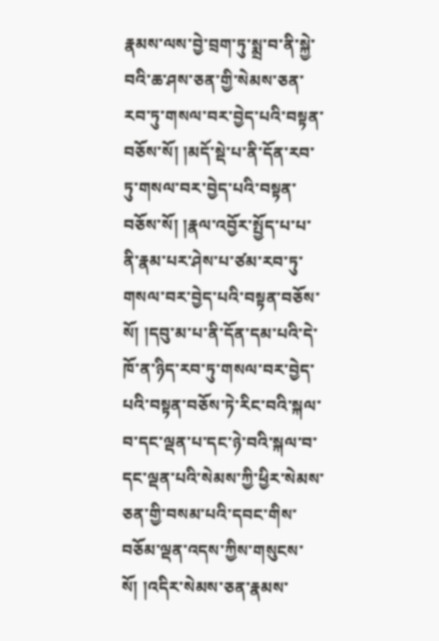རྣམས་ལས་བྱེ་བྲག་ཏུ་སྨྲ་བ་ནི་སྐྱེ་བའི་ཆ་ཤས་ཅན་གྱི་སེམས་ཅན་རབ་ཏུ་གསལ་བར་བྱེད་པའི་བསྟན་བཅོས་སོ། །མདོ་སྡེ་པ་ནི་དོན་རབ་ཏུ་གསལ་བར་བྱེད་པའི་བསྟན་བཅོས་སོ། །རྣལ་འབྱོར་སྤྱོད་པ་པ་ནི་རྣམ་པར་ཤེས་པ་ཙམ་རབ་ཏུ་གསལ་བར་བྱེད་པའི་བསྟན་བཅོས་སོ། །དབུ་མ་པ་ནི་དོན་དམ་པའི་དེ་ཁོ་ན་ཉིད་རབ་ཏུ་གསལ་བར་བྱེད་པའི་བསྟན་བཅོས་ཏེ་རིང་བའི་སྐལ་བ་དང་ལྡན་པ་དང་ཉེ་བའི་སྐལ་བ་དང་ལྡན་པའི་སེམས་ཀྱི་ཕྱིར་སེམས་ཅན་གྱི་བསམ་པའི་དབང་གིས་བཅོམ་ལྡན་འདས་ཀྱིས་གསུངས་སོ། །འདིར་སེམས་ཅན་རྣམས་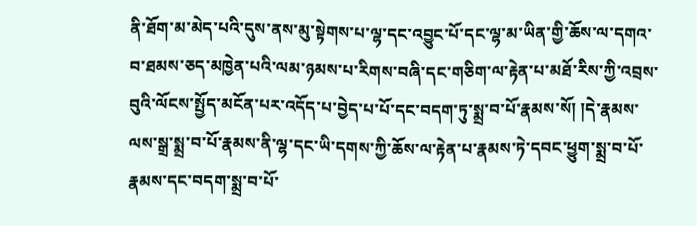ནི་ཐོག་མ་མེད་པའི་དུས་ནས་མུ་སྟེགས་པ་ལྷ་དང་འབྱུང་པོ་དང་ལྷ་མ་ཡིན་གྱི་ཆོས་ལ་དགའ་བ་ཐམས་ཅད་མཁྱེན་པའི་ལམ་ཉམས་པ་རིགས་བཞི་དང་གཅིག་ལ་རྟེན་པ་མཐོ་རིས་ཀྱི་འབྲས་བུའི་ལོངས་སྤྱོད་མངོན་པར་འདོད་པ་བྱེད་པ་པོ་དང་བདག་ཏུ་སྨྲ་བ་པོ་རྣམས་སོ། །དེ་རྣམས་ལས་སྒྲ་སྨྲ་བ་པོ་རྣམས་ནི་ལྷ་དང་ཡི་དགས་ཀྱི་ཆོས་ལ་རྟེན་པ་རྣམས་ཏེ་དབང་ཕྱུག་སྨྲ་བ་པོ་རྣམས་དང་བདག་སྨྲ་བ་པོ་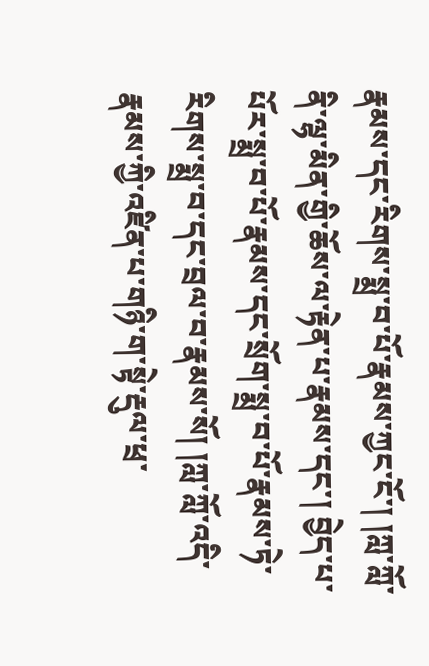རྣམས་དང་རིགས་སྨྲ་བ་པོ་རྣམས་ཀྱང་ངོ་། །ཀླ་ཀློ་ནི་ལྷ་མིན་གྱི་ཆོས་ལ་རྟེན་པ་རྣམས་དང་། བྱེད་པ་པོར་སྨྲ་བ་པོ་རྣམས་དང་སྲོག་སྨྲ་བ་པོ་རྣམས་ཏེ་རིགས་སྨྲ་བ་དང་བྲལ་བ་རྣམས་སོ། །ཀླ་ཀློ་འདི་རྣམས་ཀྱི་འཛིན་པ་གཉི་ག་སྟེ་རྡུལ་ཕྲ་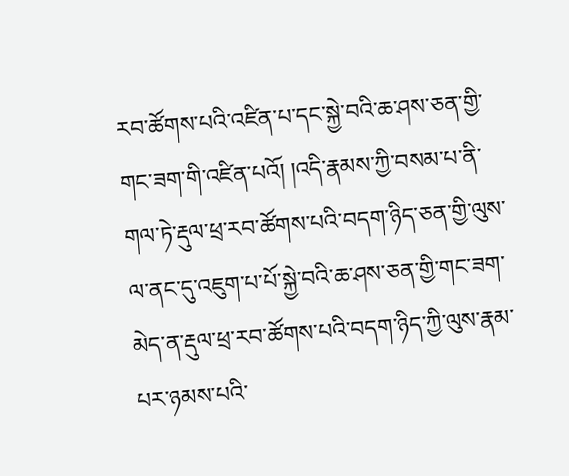རབ་ཚོགས་པའི་འཛིན་པ་དང་སྐྱེ་བའི་ཆ་ཤས་ཅན་གྱི་གང་ཟག་གི་འཛིན་པའོ། །འདི་རྣམས་ཀྱི་བསམ་པ་ནི་གལ་ཏེ་རྡུལ་ཕྲ་རབ་ཚོགས་པའི་བདག་ཉིད་ཅན་གྱི་ལུས་ལ་ནང་དུ་འཇུག་པ་པོ་སྐྱེ་བའི་ཆ་ཤས་ཅན་གྱི་གང་ཟག་མེད་ན་རྡུལ་ཕྲ་རབ་ཚོགས་པའི་བདག་ཉིད་ཀྱི་ལུས་རྣམ་པར་ཉམས་པའི་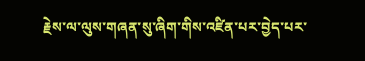རྗེས་ལ་ལུས་གཞན་སུ་ཞིག་གིས་འཛིན་པར་བྱེད་པར་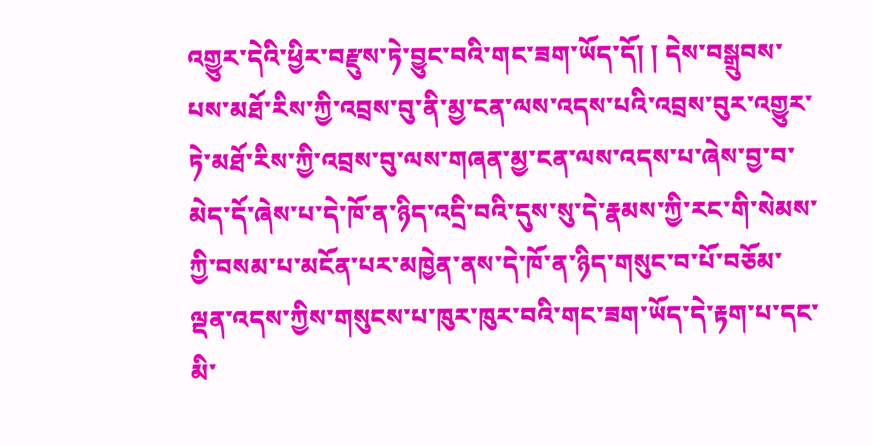འགྱུར་དེའི་ཕྱིར་བརྫུས་ཏེ་བྱུང་བའི་གང་ཟག་ཡོད་དོ། ། དེས་བསྒྲུབས་པས་མཐོ་རིས་ཀྱི་འབྲས་བུ་ནི་མྱ་ངན་ལས་འདས་པའི་འབྲས་བུར་འགྱུར་ཏེ་མཐོ་རིས་ཀྱི་འབྲས་བུ་ལས་གཞན་མྱ་ངན་ལས་འདས་པ་ཞེས་བྱ་བ་མེད་དོ་ཞེས་པ་དེ་ཁོ་ན་ཉིད་འདྲི་བའི་དུས་སུ་དེ་རྣམས་ཀྱི་རང་གི་སེམས་ཀྱི་བསམ་པ་མངོན་པར་མཁྱེན་ནས་དེ་ཁོ་ན་ཉིད་གསུང་བ་པོ་བཅོམ་ལྡན་འདས་ཀྱིས་གསུངས་པ་ཁུར་ཁུར་བའི་གང་ཟག་ཡོད་དེ་རྟག་པ་དང་མི་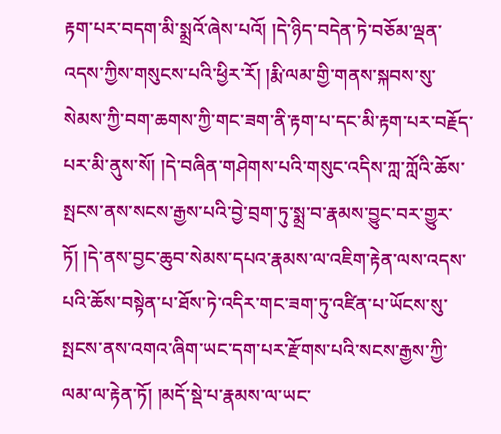རྟག་པར་བདག་མི་སྨྲའོ་ཞེས་པའོ། །དེ་ཉིད་བདེན་ཏེ་བཅོམ་ལྡན་འདས་ཀྱིས་གསུངས་པའི་ཕྱིར་རོ། །རྨི་ལམ་གྱི་གནས་སྐབས་སུ་སེམས་ཀྱི་བག་ཆགས་ཀྱི་གང་ཟག་ནི་རྟག་པ་དང་མི་རྟག་པར་བརྗོད་པར་མི་ནུས་སོ། །དེ་བཞིན་གཤེགས་པའི་གསུང་འདིས་ཀླ་ཀློའི་ཆོས་སྤངས་ནས་སངས་རྒྱས་པའི་བྱེ་བྲག་ཏུ་སྨྲ་བ་རྣམས་བྱུང་བར་གྱུར་ཏོ། །དེ་ནས་བྱང་ཆུབ་སེམས་དཔའ་རྣམས་ལ་འཇིག་རྟེན་ལས་འདས་པའི་ཆོས་བསྟེན་པ་ཐོས་ཏེ་འདིར་གང་ཟག་ཏུ་འཛིན་པ་ཡོངས་སུ་སྤངས་ནས་འགའ་ཞིག་ཡང་དག་པར་རྫོགས་པའི་སངས་རྒྱས་ཀྱི་ལམ་ལ་རྟེན་ཏོ། །མདོ་སྡེ་པ་རྣམས་ལ་ཡང་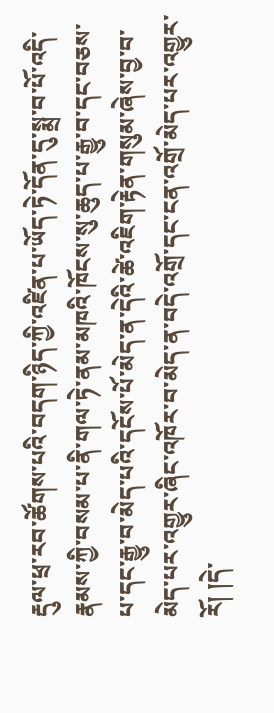རྡུལ་ཕྲ་རབ་ཚོགས་པའི་བདག་ཉིད་ཀྱི་འཛིན་པ་ཡོད་ཏེ་དོན་དུ་སྨྲ་བ་པོ་འདི་རྣམས་ཀྱི་བསམ་པ་ནི་གལ་ཏེ་ནམ་མཁའི་ཁོངས་སུ་ཆུད་པ་རྒྱུ་བ་དང་བཅས་པ་དང་རྒྱུ་བ་མེད་པའི་དངོས་པོ་མེད་ན་དེའི་ཚེ་འཇིག་རྟེན་གསུམ་ཞེས་བྱ་བ་མེད་པར་འགྱུར་ཞིང་འཁོར་བ་མེད་ན་བདེ་འགྲོ་དང་ངན་འགྲོ་མེད་པར་འགྱུར་རོ། །དེ་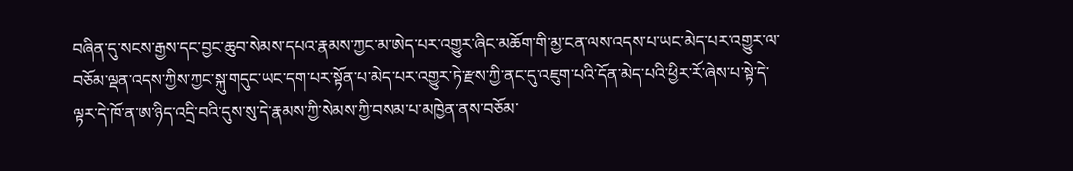བཞིན་དུ་སངས་རྒྱས་དང་བྱང་ཆུབ་སེམས་དཔའ་རྣམས་ཀྱང་མ་ཨེད་པར་འགྱུར་ཞིང་མཆོག་གི་མྱ་ངན་ལས་འདས་པ་ཡང་མེད་པར་འགྱུར་ལ་བཅོམ་ལྡན་འདས་ཀྱིས་ཀྱང་སྐུ་གདུང་ཡང་དག་པར་སྟོན་པ་མེད་པར་འགྱུར་ཏེ་རྫས་ཀྱི་ནང་དུ་འཇུག་པའི་དོན་མེད་པའི་ཕྱིར་རོ་ཞེས་པ་སྟེ་དེ་ལྟར་དེ་ཁོ་ན་ཨ་ཉིད་འདྲི་བའི་དུས་སུ་དེ་རྣམས་ཀྱི་སེམས་ཀྱི་བསམ་པ་མཁྱེན་ནས་བཅོམ་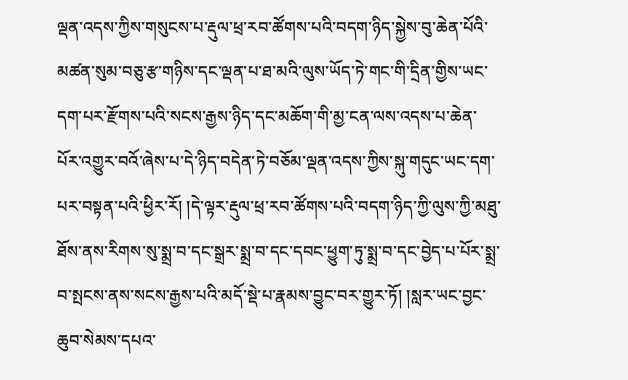ལྡན་འདས་ཀྱིས་གསུངས་པ་རྡུལ་ཕྲ་རབ་ཚོགས་པའི་བདག་ཉིད་སྐྱེས་བུ་ཆེན་པོའི་མཚན་སུམ་བཅུ་རྩ་གཉིས་དང་ལྡན་པ་ཐ་མའི་ལུས་ཡོད་ཏེ་གང་གི་དྲིན་གྱིས་ཡང་དག་པར་རྫོགས་པའི་སངས་རྒྱས་ཉིད་དང་མཆོག་གི་མྱ་ངན་ལས་འདས་པ་ཆེན་པོར་འགྱུར་བའོ་ཞེས་པ་དེ་ཉིད་བདེན་ཏེ་བཅོམ་ལྡན་འདས་ཀྱིས་སྐུ་གདུང་ཡང་དག་པར་བསྟན་པའི་ཕྱིར་རོ། །དེ་ལྟར་རྡུལ་ཕྲ་རབ་ཚོགས་པའི་བདག་ཉིད་ཀྱི་ལུས་ཀྱི་མཐུ་ཐོས་ནས་རིགས་སུ་སྨྲ་བ་དང་སྒྲར་སྨྲ་བ་དང་དབང་ཕྱུག་ཏུ་སྨྲ་བ་དང་བྱེད་པ་པོར་སྨྲ་བ་སྤངས་ནས་སངས་རྒྱས་པའི་མདོ་སྡེ་པ་རྣམས་བྱུང་བར་གྱུར་ཏོ། །སླར་ཡང་བྱང་ཆུབ་སེམས་དཔའ་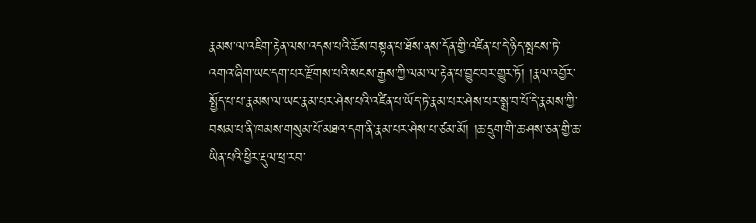རྣམས་ལ་འཇིག་རྟེན་ལས་འདས་པའི་ཆོས་བསྟན་པ་ཐོས་ནས་དོན་གྱི་འཛིན་པ་དེ་ཉིད་སྤངས་ཏེ་འགའ་ཞིག་ཡང་དག་པར་རྫོགས་པའི་སངས་རྒྱས་ཀྱི་ལམ་ལ་རྟེན་པ་བྱུང་བར་གྱུར་ཏོ། །རྣལ་འབྱོར་སྤྱོད་པ་པ་རྣམས་ལ་ཡང་རྣམ་པར་ཤེས་པའི་འཛིན་པ་ཡོད་ཏེ་རྣམ་པར་ཤེས་པར་སྨྲ་བ་པོ་དེ་རྣམས་ཀྱི་བསམ་པ་ནི་ཁམས་གསུམ་པོ་མཐའ་དག་ནི་རྣམ་པར་ཤེས་པ་ཙམ་མོ། །ཆ་དྲུག་གི་ཆ་ཤས་ཅན་གྱི་ཆ་ཡིན་པའི་ཕྱིར་རྡུལ་ཕྲ་རབ་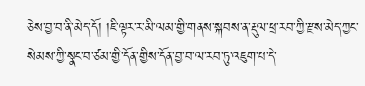ཅེས་བྱ་བ་ནི་མེད་དོ། །ཇི་ལྟར་ར་མི་ལམ་གྱི་གནས་སྐབས་ན་རྡུལ་ཕྲ་རབ་ཀྱི་རྫས་མེད་ཀྱང་སེམས་ཀྱི་སྣང་བ་ཙམ་གྱི་དོན་གྱིས་དོན་བྱ་བ་ལ་རབ་ཏུ་འཇུག་པ་དེ་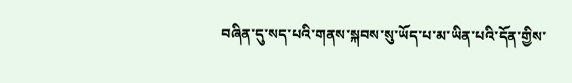བཞིན་དུ་སད་པའི་གནས་སྐབས་སུ་ཡོད་པ་མ་ཡིན་པའི་དོན་གྱིས་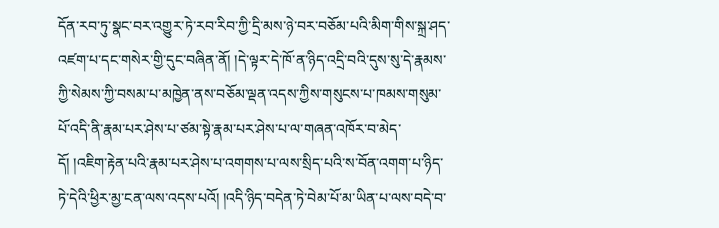དོན་རབ་ཏུ་སྣང་བར་འགྱུར་ཏེ་རབ་རིབ་ཀྱི་དྲི་མས་ཉེ་བར་བཅོམ་པའི་མིག་གིས་སྐྲ་ཤད་འཛག་པ་དང་གསེར་གྱི་དུང་བཞིན་ནོ། །དེ་ལྟར་དེ་ཁོ་ན་ཉིད་འདྲི་བའི་དུས་སུ་དེ་རྣམས་ཀྱི་སེམས་ཀྱི་བསམ་པ་མཁྱེན་ནས་བཅོམ་ལྡན་འདས་ཀྱིས་གསུངས་པ་ཁམས་གསུམ་པོ་འདི་ནི་རྣམ་པར་ཤེས་པ་ཙམ་སྟེ་རྣམ་པར་ཤེས་པ་ལ་གཞན་འཁོར་བ་མེད་དོ། །འཇིག་རྟེན་པའི་རྣམ་པར་ཤེས་པ་འགགས་པ་ལས་སྲིད་པའི་ས་བོན་འགག་པ་ཉིད་ཏེ་དེའི་ཕྱིར་མྱ་ངན་ལས་འདས་པའོ། །འདི་ཉིད་བདེན་ཏེ་བེམ་པོ་མ་ཡིན་པ་ལས་བདེ་བ་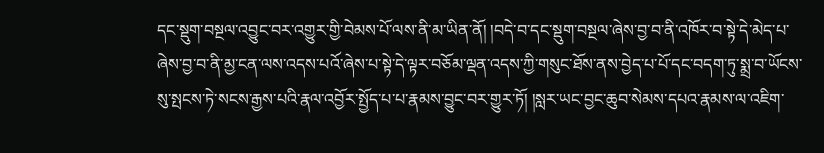དང་སྡུག་བསྔལ་འབྱུང་བར་འགྱུར་གྱི་བེམས་པོ་ལས་ནི་མ་ཡིན་ནོ། །བདེ་བ་དང་སྡུག་བསྔལ་ཞེས་བྱ་བ་ནི་འཁོར་བ་སྟེ་དེ་མེད་པ་ཞེས་བྱ་བ་ནི་མྱ་ངན་ལས་འདས་པའོ་ཞེས་པ་སྟེ་དེ་ལྟར་བཅོམ་ལྡན་འདས་ཀྱི་གསུང་ཐོས་ནས་བྱེད་པ་པོ་དང་བདག་ཏུ་སྨྲ་བ་ཡོངས་སུ་སྤངས་ཏེ་སངས་རྒྱས་པའི་རྣལ་འབྱོར་སྤྱོད་པ་པ་རྣམས་བྱུང་བར་གྱུར་ཏོ། །སླར་ཡང་བྱང་ཆུབ་སེམས་དཔའ་རྣམས་ལ་འཇིག་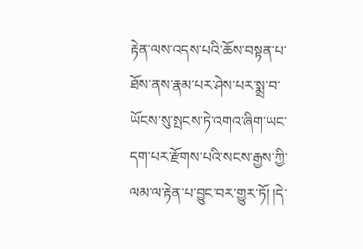རྟེན་ལས་འདས་པའི་ཆོས་བསྟན་པ་ཐོས་ནས་རྣམ་པར་ཤེས་པར་སྨྲ་བ་ཡོངས་སུ་སྤངས་ཏེ་འགའ་ཞིག་ཡང་དག་པར་རྫོགས་པའི་སངས་རྒྱས་ཀྱི་ལམ་ལ་རྟེན་པ་བྱུང་བར་གྱུར་ཏོ། །དེ་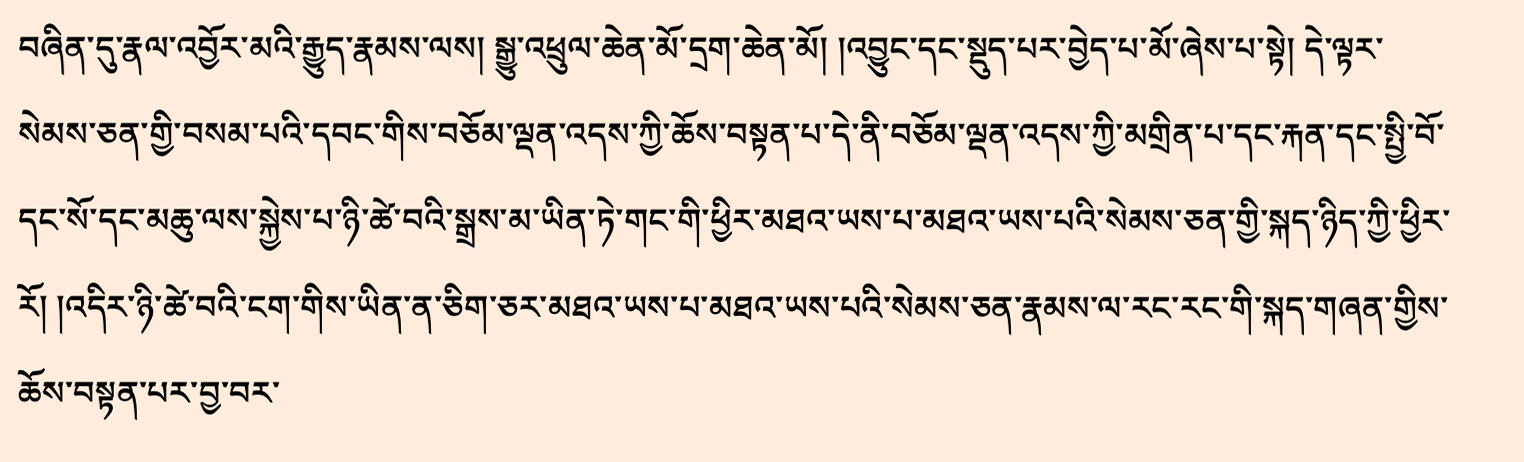བཞིན་དུ་རྣལ་འབྱོར་མའི་རྒྱུད་རྣམས་ལས། སྒྱུ་འཕྲུལ་ཆེན་མོ་དྲག་ཆེན་མོ། །འབྱུང་དང་སྡུད་པར་བྱེད་པ་མོ་ཞེས་པ་སྟེ། དེ་ལྟར་སེམས་ཅན་གྱི་བསམ་པའི་དབང་གིས་བཅོམ་ལྡན་འདས་ཀྱི་ཆོས་བསྟན་པ་དེ་ནི་བཅོམ་ལྡན་འདས་ཀྱི་མགྲིན་པ་དང་རྐན་དང་སྤྱི་བོ་དང་སོ་དང་མཆུ་ལས་སྐྱེས་པ་ཉི་ཚེ་བའི་སྒྲས་མ་ཡིན་ཏེ་གང་གི་ཕྱིར་མཐའ་ཡས་པ་མཐའ་ཡས་པའི་སེམས་ཅན་གྱི་སྐད་ཉིད་ཀྱི་ཕྱིར་རོ། །འདིར་ཉི་ཚེ་བའི་ངག་གིས་ཡིན་ན་ཅིག་ཅར་མཐའ་ཡས་པ་མཐའ་ཡས་པའི་སེམས་ཅན་རྣམས་ལ་རང་རང་གི་སྐད་གཞན་གྱིས་ཆོས་བསྟན་པར་བྱ་བར་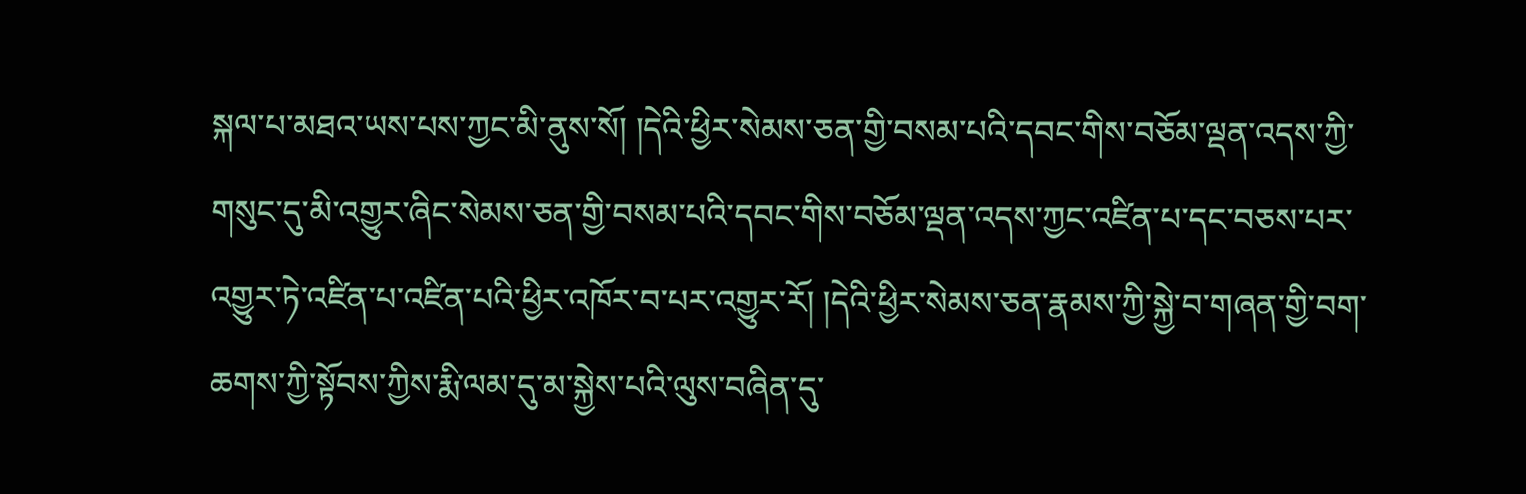སྐལ་པ་མཐའ་ཡས་པས་ཀྱང་མི་ནུས་སོ། །དེའི་ཕྱིར་སེམས་ཅན་གྱི་བསམ་པའི་དབང་གིས་བཅོམ་ལྡན་འདས་ཀྱི་གསུང་དུ་མི་འགྱུར་ཞིང་སེམས་ཅན་གྱི་བསམ་པའི་དབང་གིས་བཅོམ་ལྡན་འདས་ཀྱང་འཛིན་པ་དང་བཅས་པར་འགྱུར་ཏེ་འཛིན་པ་འཛིན་པའི་ཕྱིར་འཁོར་བ་པར་འགྱུར་རོ། །དེའི་ཕྱིར་སེམས་ཅན་རྣམས་ཀྱི་སྐྱེ་བ་གཞན་གྱི་བག་ཆགས་ཀྱི་སྟོབས་ཀྱིས་རྨི་ལམ་དུ་མ་སྐྱེས་པའི་ལུས་བཞིན་དུ་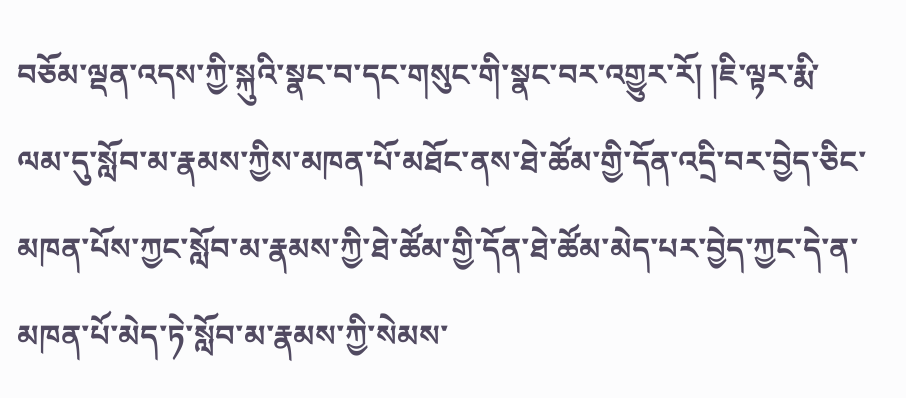བཅོམ་ལྡན་འདས་ཀྱི་སྐུའི་སྣང་བ་དང་གསུང་གི་སྣང་བར་འགྱུར་རོ། །ཇི་ལྟར་རྨི་ལམ་དུ་སློབ་མ་རྣམས་ཀྱིས་མཁན་པོ་མཐོང་ནས་ཐེ་ཚོམ་གྱི་དོན་འདྲི་བར་བྱེད་ཅིང་མཁན་པོས་ཀྱང་སློབ་མ་རྣམས་ཀྱི་ཐེ་ཚོམ་གྱི་དོན་ཐེ་ཚོམ་མེད་པར་བྱེད་ཀྱང་དེ་ན་མཁན་པོ་མེད་ཏེ་སློབ་མ་རྣམས་ཀྱི་སེམས་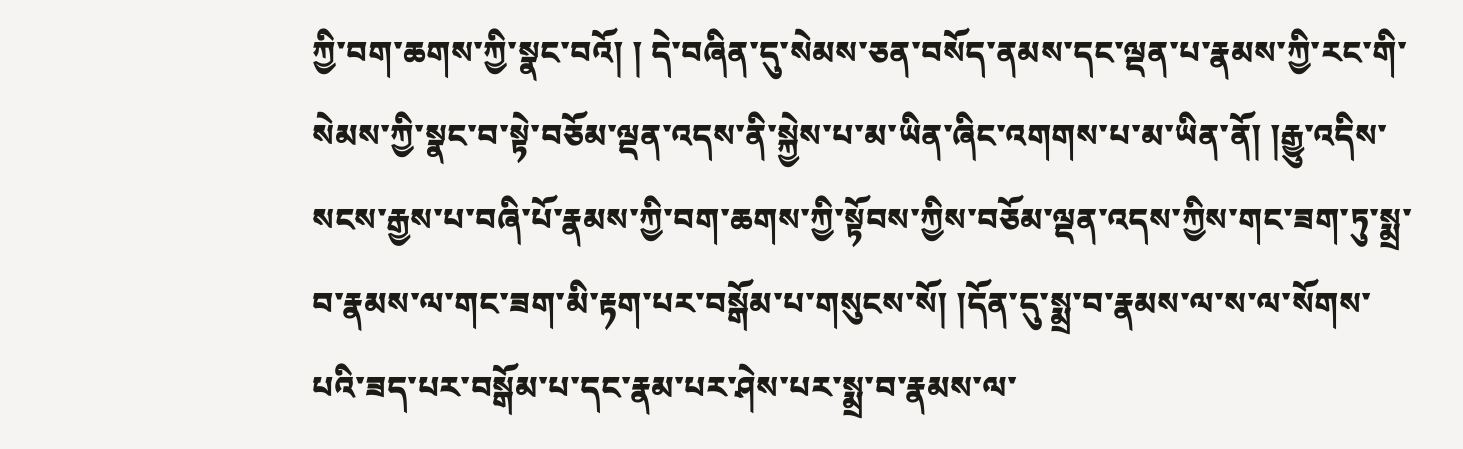ཀྱི་བག་ཆགས་ཀྱི་སྣང་བའོ། ། དེ་བཞིན་དུ་སེམས་ཅན་བསོད་ནམས་དང་ལྡན་པ་རྣམས་ཀྱི་རང་གི་སེམས་ཀྱི་སྣང་བ་སྟེ་བཅོམ་ལྡན་འདས་ནི་སྐྱེས་པ་མ་ཡིན་ཞིང་འགགས་པ་མ་ཡིན་ནོ། །རྒྱུ་འདིས་སངས་རྒྱས་པ་བཞི་པོ་རྣམས་ཀྱི་བག་ཆགས་ཀྱི་སྟོབས་ཀྱིས་བཅོམ་ལྡན་འདས་ཀྱིས་གང་ཟག་ཏུ་སྨྲ་བ་རྣམས་ལ་གང་ཟག་མི་རྟག་པར་བསྒོམ་པ་གསུངས་སོ། །དོན་དུ་སྨྲ་བ་རྣམས་ལ་ས་ལ་སོགས་པའི་ཟད་པར་བསྒོམ་པ་དང་རྣམ་པར་ཤེས་པར་སྨྲ་བ་རྣམས་ལ་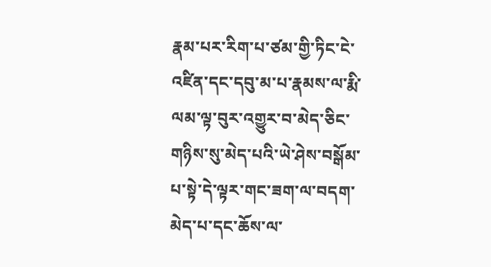རྣམ་པར་རིག་པ་ཙམ་གྱི་ཏིང་ངེ་འཛིན་དང་དབུ་མ་པ་རྣམས་ལ་རྨི་ལམ་ལྟ་བུར་འགྱུར་བ་མེད་ཅིང་གཉིས་སུ་མེད་པའི་ཡེ་ཤེས་བསྒོམ་པ་སྟེ་དེ་ལྟར་གང་ཟག་ལ་བདག་མེད་པ་དང་ཆོས་ལ་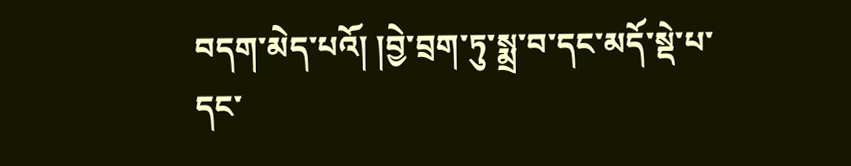བདག་མེད་པའོ། །བྱེ་བྲག་ཏུ་སྨྲ་བ་དང་མདོ་སྡེ་པ་དང་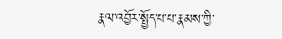རྣལ་འབྱོར་སྤྱོད་པ་པ་རྣམས་ཀྱི་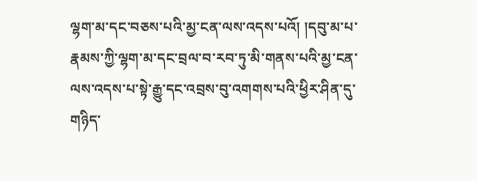ལྷག་མ་དང་བཅས་པའི་མྱ་ངན་ལས་འདས་པའོ། །དབུ་མ་པ་རྣམས་ཀྱི་ལྷག་མ་དང་བྲལ་བ་རབ་ཏུ་མི་གནས་པའི་མྱ་ངན་ལས་འདས་པ་སྟེ་རྒྱུ་དང་འབྲས་བུ་འགགས་པའི་ཕྱིར་ཤིན་དུ་གཉིད་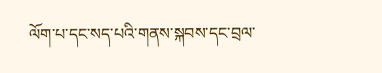ལོག་པ་དང་སད་པའི་གནས་སྐབས་དང་བྲལ་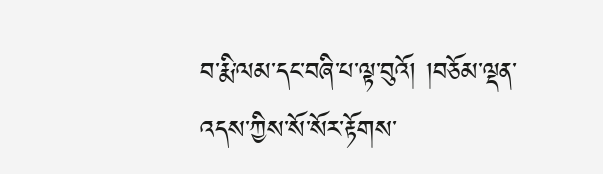བ་རྨི་ལམ་དང་བཞི་པ་ལྟ་བུའོ། །བཅོམ་ལྡན་འདས་ཀྱིས་སོ་སོར་རྟོགས་